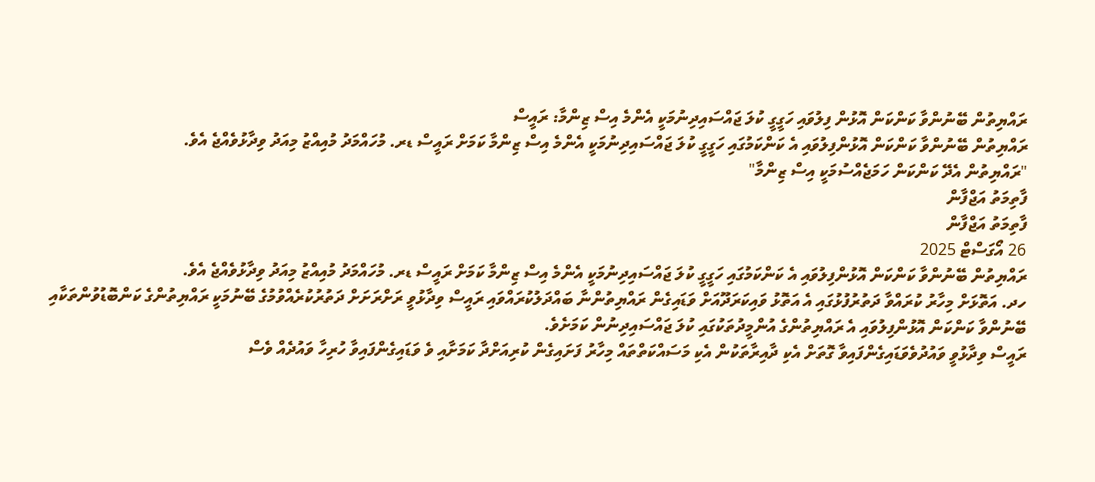ރައްޔިތުން ބޭނުންވާ ކަންކަން އޮޅުން ފިލުވައި ހަގީގީ ކުލަ ޖައްސައިދިނުމަކީ އެންމެ އިސް ޒިންމާ: ރައީސް
ރައްޔިތުން ބޭނުންވާ ކަންކަން އޮޅުންފިލުވައި އެ ކަންކަމުގައި ހަގީގީ ކުލަ ޖައްސައިދިނުމަކީ އެންމެ އިސް ޒިންމާ ކަމަށް ރައީސް ޑރ. މުހައްމަދު މުއިއްޒު މިއަދު ވިދާޅުވެއްޖެ އެވެ.
"ރައްޔިތުން އެދޭ ކަންކަން ހަމަޖެއްސުމަކީ އިސް ޒިންމާ"
ފާތިމަތު އަޖްފާން
ފާތިމަތު އަޖްފާން
26 އޯގަސްޓް 2025
ރައްޔިތުން ބޭނުންވާ ކަންކަން އޮޅުންފިލުވައި އެ ކަންކަމުގައި ހަގީގީ ކުލަ ޖައްސައިދިނުމަކީ އެންމެ އިސް ޒިންމާ ކަމަށް ރައީސް ޑރ. މުހައްމަދު މުއިއްޒު މިއަދު ވިދާޅުވެއްޖެ އެވެ.
ހދ. އަތޮޅަށް މިހާރު ކުރައްވާ ދަތުރުފުޅުގައި އެ އަތޮޅު ވައިކަރަދޫއަށް ވަޑައިގެން ރައްޔިތުންނާ ބައްދަލުކުރައްވައި ރައީސް ވިދާޅުވީ ރަށްރަށަށް ދަތުރުކުރެއްވުމުގެ ބޭނުމަކީ ރައްޔިތުންގެ ކަންބޮޑުވުންތަކާއި ބޭނުންވާ ކަންކަން އޮޅުންފިލުވައި އެ ރައްޔިތުންގެ އުންމީދުތަކުގައި ކުލަ ޖައްސައިދިނުން ކަމަށެވެ.
ރައީސް ވިދާޅުވީ ވައުދުވެވަޑައިގެންފައިވާ ގޮތަށް އެކި ދާއިރާތަކުން އެކި މަސައްކަތްތައް މިހާރު ފަށައިގެން ކުރިއަށްދާ ކަމަށާއި ވެ ވަޑައިގެންފައިވާ ހުރިހާ ވައުދެއް ވެސް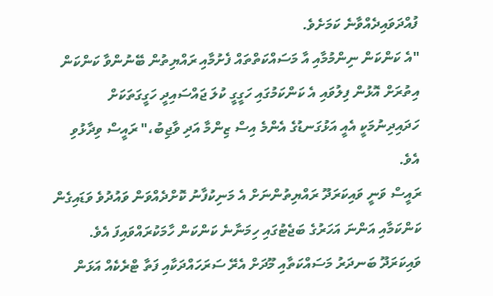ފުއްދަވައިދެއްވާނެ ކަމަށެވެ.
"އެ ކަންކަން ނިންމުމާއި އާ މަސައްކަތްތައް ފެށުމާއި ރައްޔިތުން ބޭނުންވާ ކަންކަން އިތުރަށް އޮޅުން ފިލުވައި އެ ކަންކަމުގައި ހަގީގީ ކުލަ ޖައްސައިދީ ހަގީގަތަކަށް ހަދައިދިނުމަކީ އެއީ އަޅުގަނޑުގެ އެންމެ އިސް ޒިންމާ އަދި ވާޖިބު،" ރައީސް ވިދާޅުވި އެވެ.
ރައީސް ވަނީ ވައިކަރަދޫ ރައްޔިތުންނަށް އެ މަނިކުފާނު ކޮށްދެއްވަން ވައުދުވެ ވަޑައިގެން ކަންކަމާއި އަންނަ އަހަރުގެ ބަޖެޓުގައި ހިމަނާނެ ކަންކަން ހާމަކުރައްވައިފަ އެވެ.
ވައިކަރަދޫ ބަނދަރު މަސައްކަތާއި މޫދަށް އެރޭ ސަރަހައްދަކާއި ފަތާ ޓްރެކެއް އަޅަން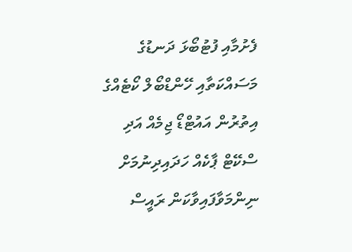ފެށުމާއި ފުޓުބޯޅަ ދަނޑުގެ މަސައްކަތާއި ހޭންޑްބޯލް ކޯޓެއްގެ އިތުރުން އައުޓްޑޯ ޖިމެއް އަދި ސްކޭޓް ޕާކެއް ހަދައިދިނުމަށް ނިންމަވާފައިވާކަން ރައީސް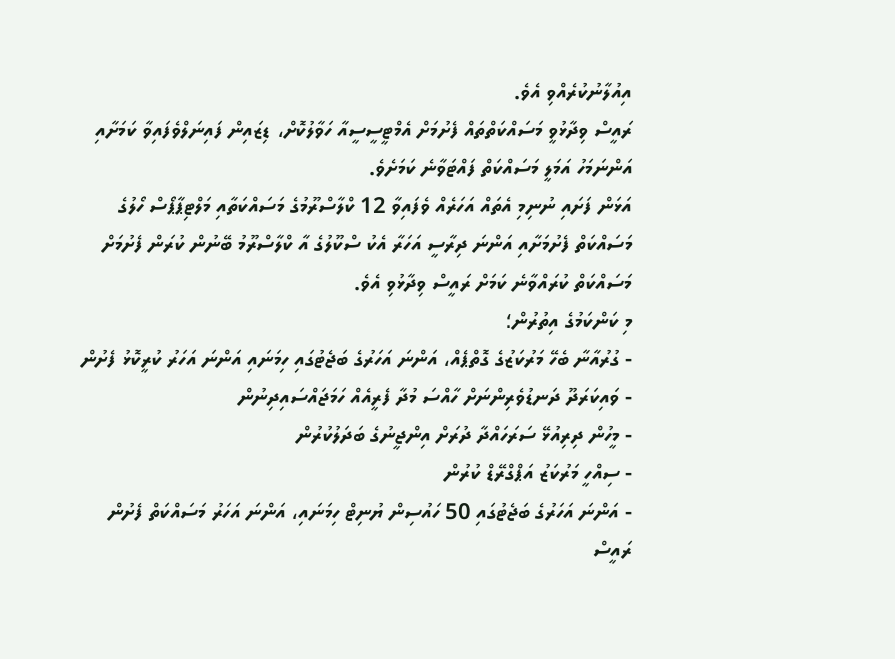އިއުލާނުކުރެއްވި އެވެ.
ރައީސް ވިދާޅުވީ މަސައްކަތްތައް ފެށުމަށް އެމްޓީސީސީއާ ހަވާލުކޮށް، ޑިޒައިން ފައިނަލްވެފައިވާ ކަމަށާއި އަންނަމަހު އަމަލީ މަސައްކަތް ފައްޓަވާނެ ކަމަށެވެ.
އަޅަން ފަށައި ނުނިމި އެތައް އަހަރެއް ވެފައިވާ 12 ކްލާސްރޫމުގެ މަސައްކަތާއި މަލްޓިޕާޕޯސް ހޯލުގެ މަސައްކަތް ފެށުމަށާއި އަންނަ ދިރާސީ އަހަރާ އެކު ސްކޫލުގެ އާ ކްލާސްރޫމު ބޭނުން ކުރަން ފެށުމަށް މަސައްކަތް ކުރައްވާނެ ކަމަށް ރައީސް ވިދާޅުވި އެވެ.
މި ކަންކަމުގެ އިތުރުން؛
- ގުރުއާނާ ބެހޭ މަރުކަޒުގެ ގޮތްޕެއް، އަންނަ އަހަރުގެ ބަޖެޓުގައި ހިމަނައި އަންނަ އަހަރު ކުރީކޮޅު ފެށުން
- ވައިކަރަދޫ ދަނޑުވެރިންނަށް ހާއްސަ މުދާ ފެރީއެއް ހަމަޖައްސައިދިނުން
- މީހުން ދިރިއުޅޭ ސަރަހައްދާ ދުރަށް އިންޖީނުގެ ބަދަލުކުރުން
- ސިއްހީ މަރުކަޒު އަޕްގްރޭޑް ކުރުން
- އަންނަ އަހަރުގެ ބަޖެޓުގައި 50 ހައުސިން ޔުނިޓް ހިމަނައި، އަންނަ އަހަރު މަސައްކަތް ފެށުން
ރައީސް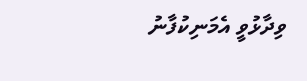ވިދާޅުވީ އެމަނިކުފާނު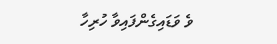ވެ ވަޑައިގެންފައިވާ ހުރިހާ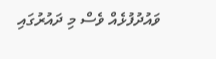ވައުދުފުޅެއް ވެސް މި ދައުރުގައި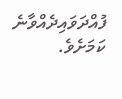ފުއްދަވައިދެއްވާނެ ކަމަށެވެ.